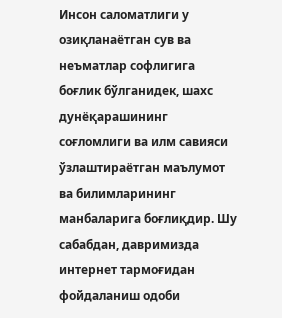Инсон саломатлиги у озиқланаётган сув ва неъматлар софлигига боғлик бўлганидек, шахс дунёқарашининг соғломлиги ва илм савияси ўзлаштираётган маълумот ва билимларининг манбаларига боғлиқдир. Шу сабабдан, давримизда интернет тармоғидан фойдаланиш одоби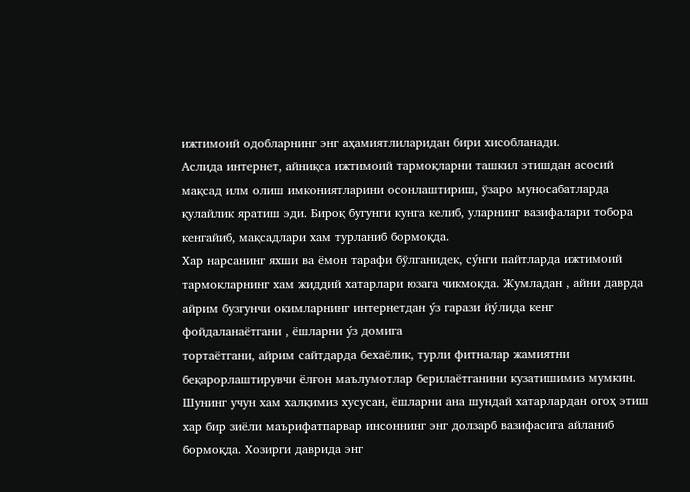ижтимоий одобларнинг энг аҳамиятлиларидан бири хисобланади.
Аслида интернет, айниқса ижтимоий тармоқларни ташкил этишдан асосий мақсад илм олиш имкониятларини осонлаштириш, ўзаро муносабатларда қулайлик яратиш эди. Бироқ бугунги кунга келиб, уларнинг вазифалари тобора кенгайиб, мақсадлари хам турланиб бормоқда.
Хар нарсанинг яхши ва ёмон тарафи бўлганидек, су́нги пайтларда ижтимоий тармокларнинг хам жиддий хатарлари юзага чикмокда. Жумладан , айни даврда айрим бузгунчи окимларнинг интернетдан у́з гарази йу́лида кенг фойдаланаётгани , ёшларни у́з домига
тортаётгани, айрим сайтдарда бехаёлик, турли фитналар жамиятни беқарорлаштирувчи ёлғон маълумотлар берилаётганини кузатишимиз мумкин. Шунинг учун хам халқимиз хусусан, ёшларни ана шундай хатарлардан огоҳ этиш хар бир зиёли маърифатпарвар инсоннинг энг долзарб вазифасига айланиб бормоқда. Хозирги даврида энг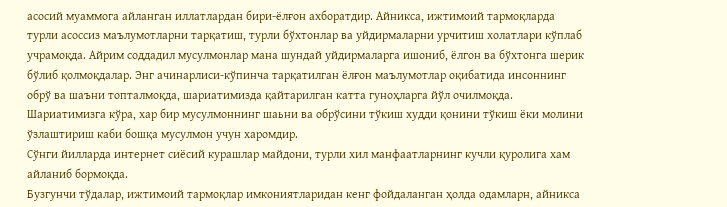асосий муаммога айланган иллатлардан бири-ёлғон ахборатдир. Айникса, ижтимоий тармоқларда турли асоссиз маълумотларни тарқатиш, турли бўхтонлар ва уйдирмаларни урчитиш холатлари кўплаб учрамоқда. Айрим соддадил мусулмонлар мана шундай уйдирмаларга ишониб, ёлгон ва бўхтонга шерик бўлиб қолмоқдалар. Энг ачинарлиси-кўпинча тарқатилган ёлғон маълумотлар оқибатида инсоннинг обрў ва шаъни топталмоқда, шариатимизда қайтарилган катта гуноҳларга йўл очилмоқда.
Шариатимизга кўра, хар бир мусулмоннинг шаьни ва обрўсини тўкиш худди қонини тўкиш ёки молини ўзлаштириш каби бошқа мусулмон учун харомдир.
Сўнги йилларда интернет сиёсий курашлар майдони, турли хил манфаатларнинг кучли қуролига хам айланиб бормоқда.
Бузгунчи тўдалар, ижтимоий тармоқлар имкониятларидан кенг фойдаланган ҳолда одамларн, айникса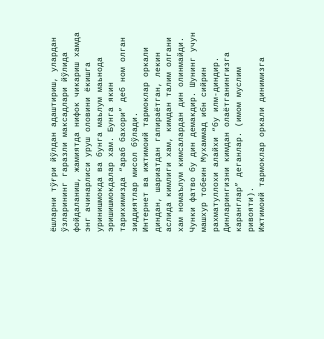ёшларни тўғри йўлдан адаштириш, улардан ўзларининг гаразли максадлари йўлида фойдаланиш, жамиятда нифок чикариш хамда энг ачинарлиси уруш оловини ёкишга уринишмокда ва бунга маьлум маьнода эришишмокдалар хам. Бунга якин тарихимизда “араб бахори” деб ном олган зиддиятлар мисол бўлади.
Интернет ва ижтимоий тармоклар оркали диндан, шариатдан гапираётган, лекин аслида кимлиги хам, кимдан талим олгани хам номаълум кимсалардан дин олинмайди. Чунки фатво бу дин демакдир. Шунинг учун машхур тобеин Мухаммад ибн сийрин рахматуллохи алайхи “бу илм-диндир. Динларингизни кимдан олаётганингизга каранглар” деганлар. (имом муслим ривояти).
Ижтимоий тармоклар оркали динимизга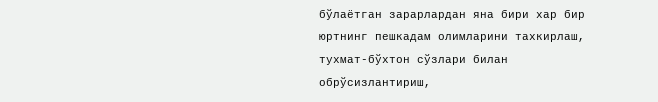бўлаётган зарарлардан яна бири хар бир юртнинг пешкадам олимларини тахкирлаш, тухмат-бўхтон сўзлари билан обрўсизлантириш,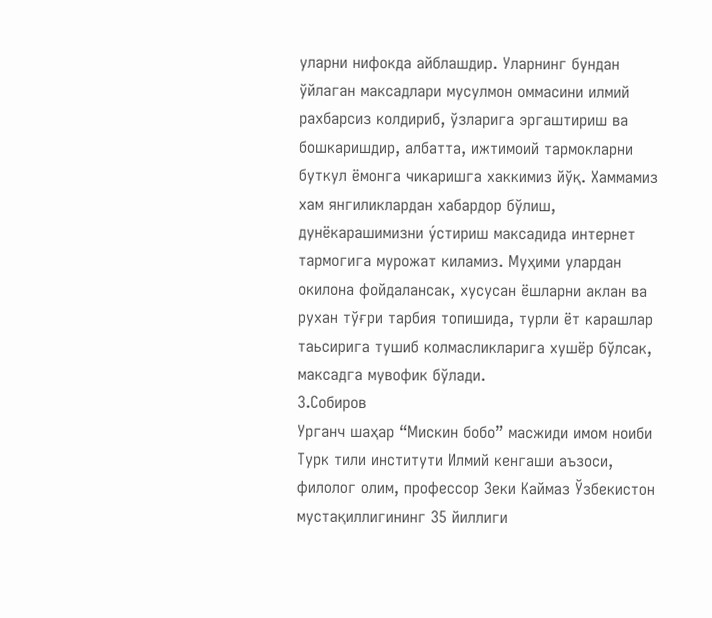уларни нифокда айблашдир. Уларнинг бундан ўйлаган максадлари мусулмон оммасини илмий рахбарсиз колдириб, ўзларига эргаштириш ва бошкаришдир, албатта, ижтимоий тармокларни буткул ёмонга чикаришга хаккимиз йўқ. Хаммамиз хам янгиликлардан хабардор бўлиш, дунёкарашимизни у́стириш максадида интернет тармогига мурожат киламиз. Муҳими улардан окилона фойдалансак, хусусан ёшларни аклан ва рухан тўғри тарбия топишида, турли ёт карашлар таьсирига тушиб колмасликларига хушёр бўлсак, максадга мувофик бўлади.
З.Собиров
Урганч шаҳар “Мискин бобо” масжиди имом ноиби
Турк тили институти Илмий кенгаши аъзоси, филолог олим, профессор Зеки Каймаз Ўзбекистон мустақиллигининг 35 йиллиги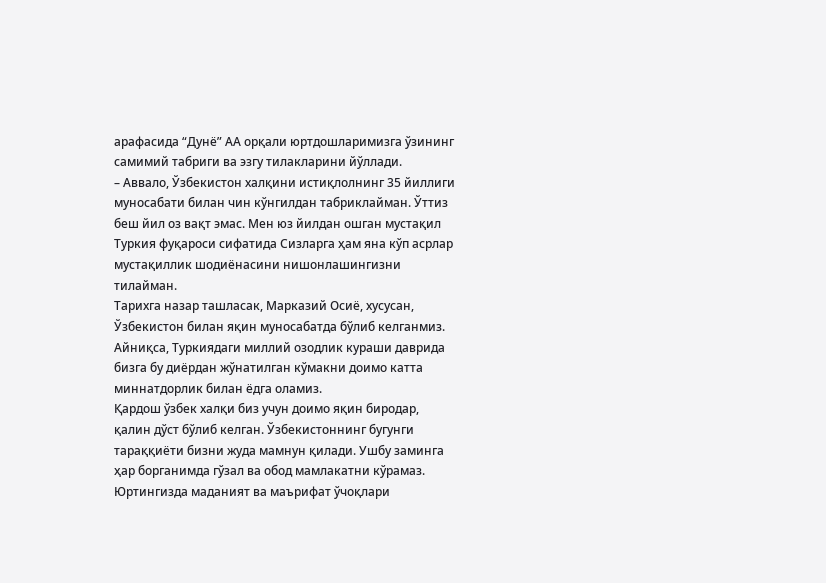арафасида “Дунё” АА орқали юртдошларимизга ўзининг самимий табриги ва эзгу тилакларини йўллади.
– Аввало, Ўзбекистон халқини истиқлолнинг 35 йиллиги муносабати билан чин кўнгилдан табриклайман. Ўттиз беш йил оз вақт эмас. Мен юз йилдан ошган мустақил Туркия фуқароси сифатида Сизларга ҳам яна кўп асрлар мустақиллик шодиёнасини нишонлашингизни тилайман.
Тарихга назар ташласак, Марказий Осиё, хусусан, Ўзбекистон билан яқин муносабатда бўлиб келганмиз. Айниқса, Туркиядаги миллий озодлик кураши даврида бизга бу диёрдан жўнатилган кўмакни доимо катта миннатдорлик билан ёдга оламиз.
Қардош ўзбек халқи биз учун доимо яқин биродар, қалин дўст бўлиб келган. Ўзбекистоннинг бугунги тараққиёти бизни жуда мамнун қилади. Ушбу заминга ҳар борганимда гўзал ва обод мамлакатни кўрамаз. Юртингизда маданият ва маърифат ўчоқлари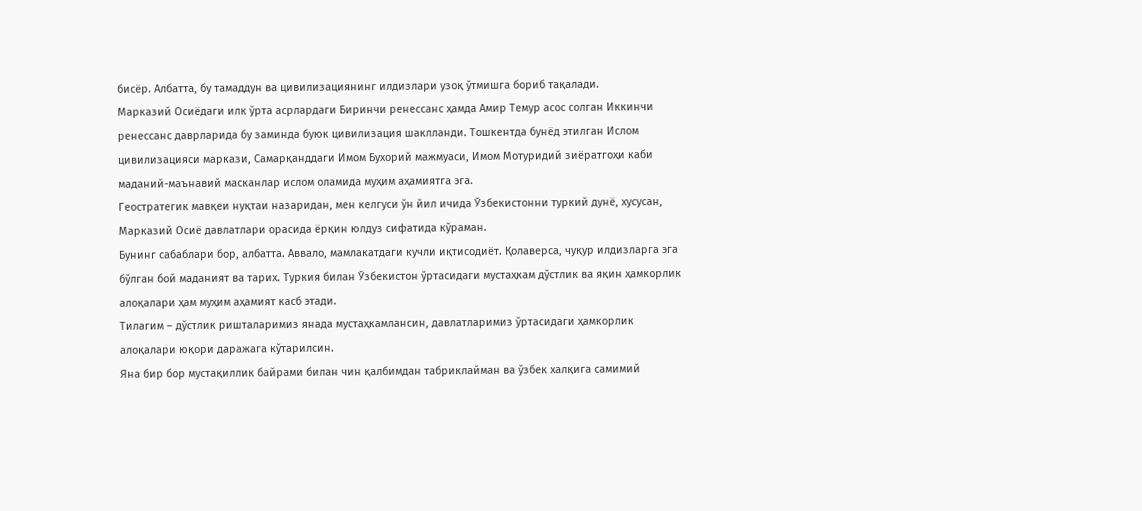бисёр. Албатта, бу тамаддун ва цивилизациянинг илдизлари узоқ ўтмишга бориб тақалади.
Марказий Осиёдаги илк ўрта асрлардаги Биринчи ренессанс ҳамда Амир Темур асос солган Иккинчи ренессанс даврларида бу заминда буюк цивилизация шаклланди. Тошкентда бунёд этилган Ислом цивилизацияси маркази, Самарқанддаги Имом Бухорий мажмуаси, Имом Мотуридий зиёратгоҳи каби маданий-маънавий масканлар ислом оламида муҳим аҳамиятга эга.
Геостратегик мавқеи нуқтаи назаридан, мен келгуси ўн йил ичида Ўзбекистонни туркий дунё, хусусан, Марказий Осиё давлатлари орасида ёрқин юлдуз сифатида кўраман.
Бунинг сабаблари бор, албатта. Аввало, мамлакатдаги кучли иқтисодиёт. Қолаверса, чуқур илдизларга эга бўлган бой маданият ва тарих. Туркия билан Ўзбекистон ўртасидаги мустаҳкам дўстлик ва яқин ҳамкорлик алоқалари ҳам муҳим аҳамият касб этади.
Тилагим – дўстлик ришталаримиз янада мустаҳкамлансин, давлатларимиз ўртасидаги ҳамкорлик алоқалари юқори даражага кўтарилсин.
Яна бир бор мустақиллик байрами билан чин қалбимдан табриклайман ва ўзбек халқига самимий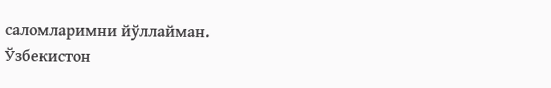саломларимни йўллайман.
Ўзбекистон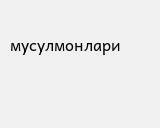мусулмонлари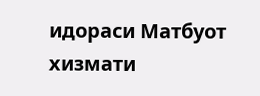идораси Матбуот хизмати